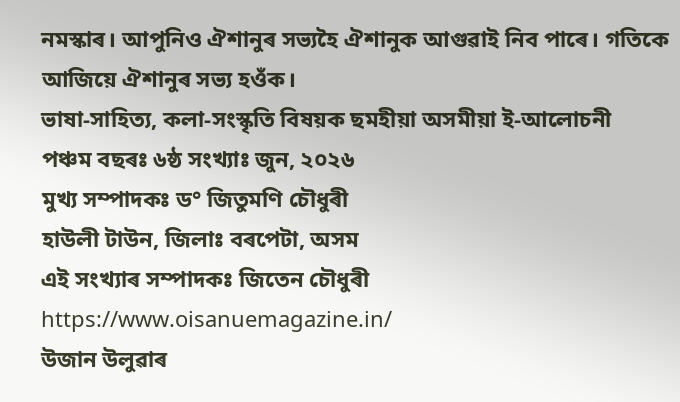নমস্কাৰ। আপুনিও ঐশানুৰ সভ্যহৈ ঐশানুক আগুৱাই নিব পাৰে। গতিকে আজিয়ে ঐশানুৰ সভ্য হওঁক।
ভাষা-সাহিত্য, কলা-সংস্কৃতি বিষয়ক ছমহীয়া অসমীয়া ই-আলোচনী
পঞ্চম বছৰঃ ৬ষ্ঠ সংখ্যাঃ জুন, ২০২৬
মুখ্য সম্পাদকঃ ড° জিতুমণি চৌধুৰী
হাউলী টাউন, জিলাঃ বৰপেটা, অসম
এই সংখ্যাৰ সম্পাদকঃ জিতেন চৌধুৰী
https://www.oisanuemagazine.in/
উজান উলুৱাৰ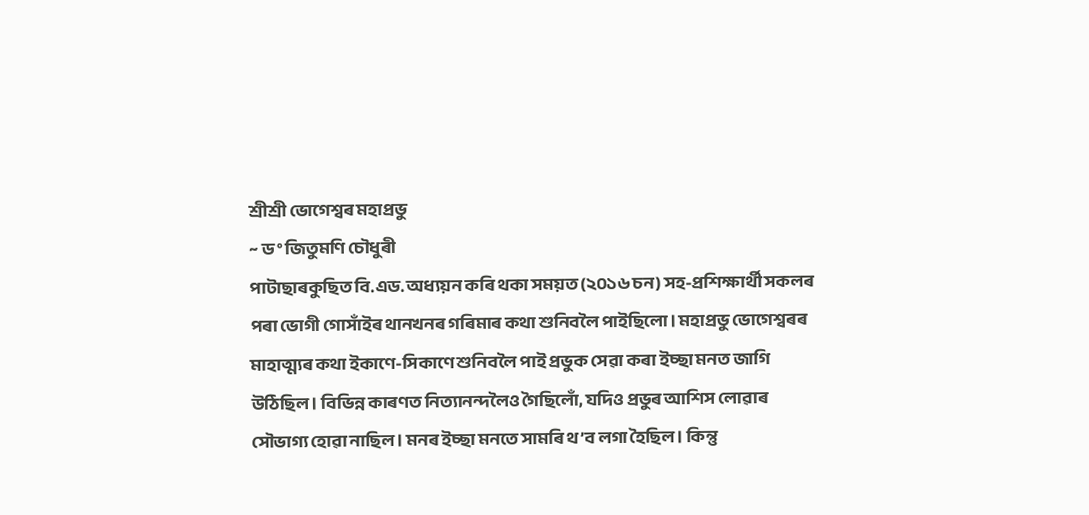শ্ৰীশ্ৰী ভোগেশ্বৰ মহাপ্ৰভু
~ ড° জিতুমণি চৌধুৰী
পাটাছাৰকুছিত বি.এড. অধ্যয়ন কৰি থকা সময়ত (২০১৬ চন) সহ-প্ৰশিক্ষাৰ্থী সকলৰ পৰা ভোগী গোসাঁইৰ থানখনৰ গৰিমাৰ কথা শুনিবলৈ পাইছিলো। মহাপ্ৰভু ভোগেশ্বৰৰ মাহাত্ম্যৰ কথা ইকাণে-সিকাণে শুনিবলৈ পাই প্ৰভুক সেৱা কৰা ইচ্ছা মনত জাগি উঠিছিল। বিভিন্ন কাৰণত নিত্যানন্দলৈও গৈছিলোঁ, যদিও প্ৰভুৰ আশিস লোৱাৰ সৌভাগ্য হোৱা নাছিল। মনৰ ইচ্ছা মনতে সামৰি থ’ব লগা হৈছিল। কিন্তু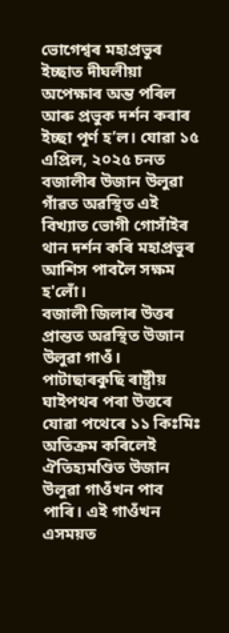ভোগেশ্বৰ মহাপ্ৰভুৰ ইচ্ছাত দীঘলীয়া অপেক্ষাৰ অন্ত পৰিল আৰু প্ৰভুক দৰ্শন কৰাৰ ইচ্ছা পূৰ্ণ হ’ল। যোৱা ১৫ এপ্ৰিল, ২০২৫ চনত বজালীৰ উজান উলুৱা গাঁৱত অৱস্থিত এই বিখ্যাত ভোগী গোসাঁইৰ থান দৰ্শন কৰি মহাপ্ৰভুৰ আশিস পাবলৈ সক্ষম হ'লোঁ।
বজালী জিলাৰ উত্তৰ প্ৰান্তত অৱস্থিত উজান উলুৱা গাওঁ। পাটাছাৰকুছি ৰাষ্ট্ৰীয় ঘাইপথৰ পৰা উত্তৰে যোৱা পথেৰে ১১ কিঃমিঃ অতিক্ৰম কৰিলেই ঐতিহ্যমণ্ডিত উজান উলুৱা গাওঁখন পাব পাৰি। এই গাওঁখন এসময়ত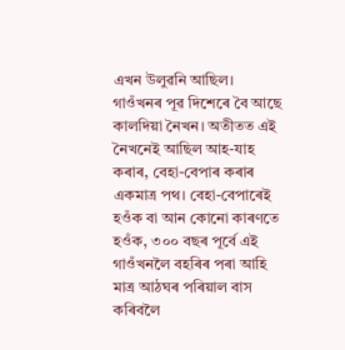এখন উলুৱনি আছিল। গাওঁখনৰ পূৱ দিশেৰে বৈ আছে কালদিয়া নৈখন। অতীতত এই নৈখনেই আছিল আহ-যাহ কৰাৰ, বেহা-বেপাৰ কৰাৰ একমাত্ৰ পথ। বেহা-বেপাৰেই হওঁক বা আন কোনো কাৰণতে হওঁক, ৩০০ বছৰ পূৰ্বে এই গাওঁখনলৈ বহৰিৰ পৰা আহি মাত্ৰ আঠঘৰ পৰিয়াল বাস কৰিবলৈ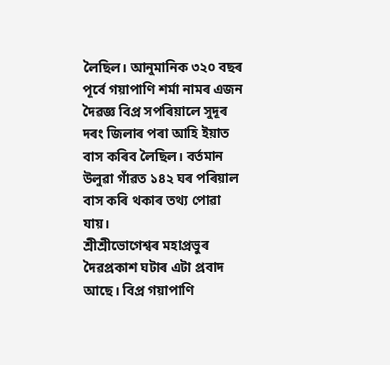লৈছিল। আনুমানিক ৩২০ বছৰ পূৰ্বে গয়াপাণি শৰ্মা নামৰ এজন দৈৱজ্ঞ বিপ্ৰ সপৰিয়ালে সুদূৰ দৰং জিলাৰ পৰা আহি ইয়াত বাস কৰিব লৈছিল। বৰ্তমান উলুৱা গাঁৱত ১৪২ ঘৰ পৰিয়াল বাস কৰি থকাৰ তথ্য পোৱা যায়।
শ্ৰীশ্ৰীভোগেশ্বৰ মহাপ্ৰভুৰ দৈৱপ্ৰকাশ ঘটাৰ এটা প্ৰবাদ আছে। বিপ্ৰ গয়াপাণি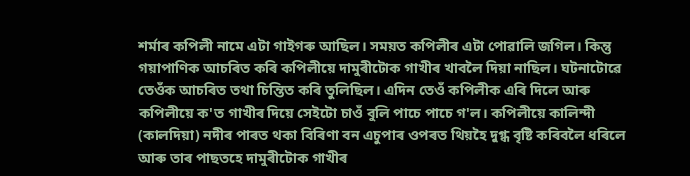শৰ্মাৰ কপিলী নামে এটা গাইগৰু আছিল। সময়ত কপিলীৰ এটা পোৱালি জগিল। কিন্তু গয়াপাণিক আচৰিত কৰি কপিলীয়ে দামুৰীটোক গাখীৰ খাবলৈ দিয়া নাছিল। ঘটনাটোৱে তেওঁক আচৰিত তথা চিন্তিত কৰি তুলিছিল। এদিন তেওঁ কপিলীক এৰি দিলে আৰু কপিলীয়ে ক'ত গাখীৰ দিয়ে সেইটো চাওঁ বুলি পাচে পাচে গ'ল। কপিলীয়ে কালিন্দী (কালদিয়া) নদীৰ পাৰত থকা বিৰিণা বন এচুপাৰ ওপৰত থিয়হৈ দুগ্ধ বৃষ্টি কৰিবলৈ ধৰিলে আৰু তাৰ পাছতহে দামুৰীটোক গাখীৰ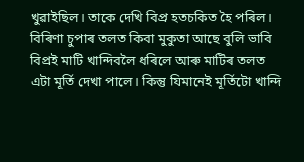খুৱাইছিল। তাকে দেখি বিপ্ৰ হতচকিত হৈ পৰিল। বিৰিণা চুপাৰ তলত কিবা মুকুতা আছে বুলি ভাবি বিপ্ৰই মাটি খান্দিবলৈ ধৰিলে আৰু মাটিৰ তলত এটা মূৰ্তি দেখা পালে। কিন্তু যিমানেই মূৰ্তিটো খান্দি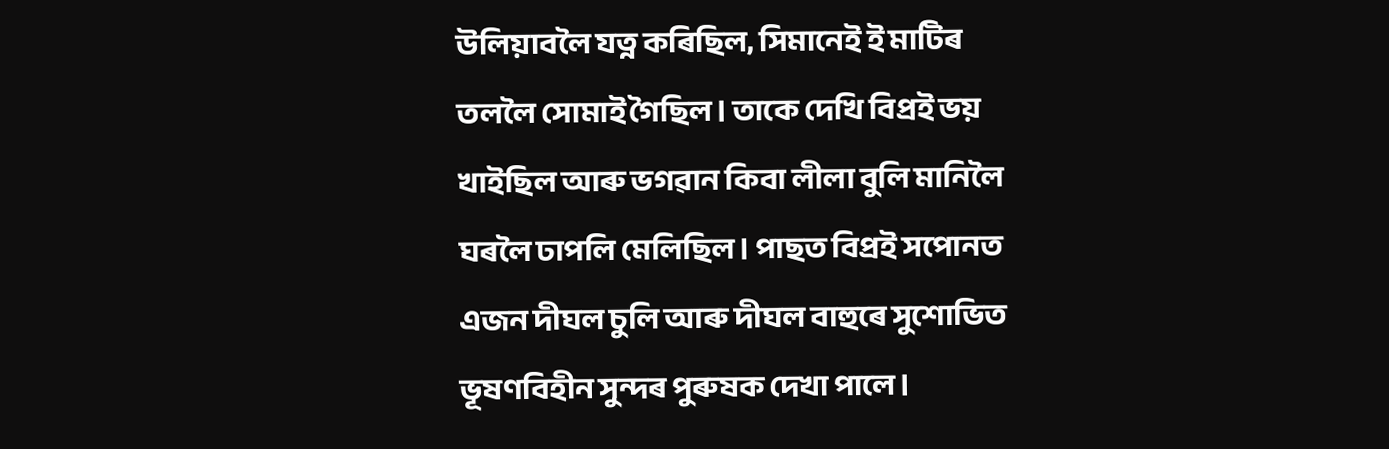উলিয়াবলৈ যত্ন কৰিছিল, সিমানেই ই মাটিৰ তললৈ সোমাই গৈছিল। তাকে দেখি বিপ্ৰই ভয় খাইছিল আৰু ভগৱান কিবা লীলা বুলি মানিলৈ ঘৰলৈ ঢাপলি মেলিছিল। পাছত বিপ্ৰই সপোনত এজন দীঘল চুলি আৰু দীঘল বাহুৰে সুশোভিত ভূষণবিহীন সুন্দৰ পুৰুষক দেখা পালে।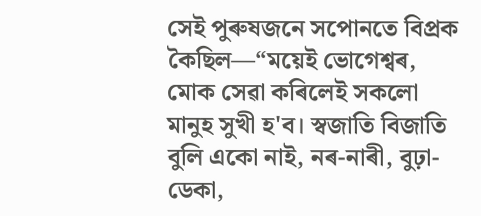সেই পুৰুষজনে সপোনতে বিপ্ৰক কৈছিল—“ময়েই ভোগেশ্বৰ, মোক সেৱা কৰিলেই সকলো মানুহ সুখী হ'ব। স্বজাতি বিজাতি বুলি একো নাই, নৰ-নাৰী, বুঢ়া-ডেকা,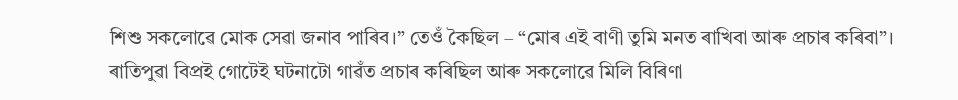শিশু সকলোৱে মোক সেৱা জনাব পাৰিব।” তেওঁ কৈছিল – “মোৰ এই বাণী তুমি মনত ৰাখিবা আৰু প্ৰচাৰ কৰিবা”। ৰাতিপুৱা বিপ্ৰই গোটেই ঘটনাটো গাৱঁত প্ৰচাৰ কৰিছিল আৰু সকলোৱে মিলি বিৰিণা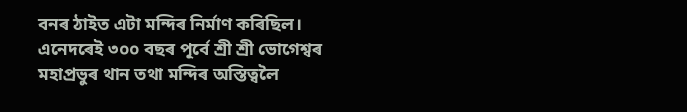বনৰ ঠাইত এটা মন্দিৰ নিৰ্মাণ কৰিছিল। এনেদৰেই ৩০০ বছৰ পূৰ্বে শ্ৰী শ্ৰী ভোগেশ্বৰ মহাপ্ৰভুৰ থান তথা মন্দিৰ অস্তিত্বলৈ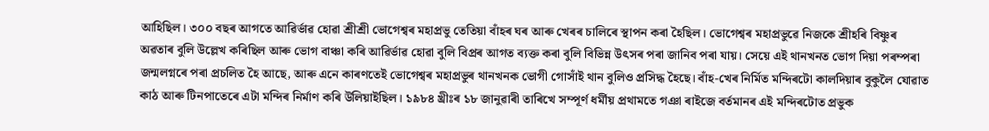আহিছিল। ৩০০ বছৰ আগতে আৱিৰ্ভাৱ হোৱা শ্রীশ্রী ভোগেশ্বৰ মহাপ্ৰভু তেতিয়া বাঁহৰ ঘৰ আৰু খেৰৰ চালিৰে স্থাপন কৰা হৈছিল। ভোগেশ্বৰ মহাপ্ৰভুৱে নিজকে শ্ৰীহৰি বিষ্ণুৰ অৱতাৰ বুলি উল্লেখ কৰিছিল আৰু ভোগ বাঞ্চা কৰি আৱিৰ্ভাৱ হোৱা বুলি বিপ্ৰৰ আগত ব্যক্ত কৰা বুলি বিভিন্ন উৎসৰ পৰা জানিব পৰা যায়। সেয়ে এই থানখনত ভোগ দিয়া পৰম্পৰা জন্মলগ্নৰে পৰা প্ৰচলিত হৈ আছে, আৰু এনে কাৰণতেই ভোগেশ্বৰ মহাপ্ৰভুৰ থানখনক ভোগী গোসাঁই থান বুলিও প্ৰসিদ্ধ হৈছে। বাঁহ-খেৰ নিৰ্মিত মন্দিৰটো কালদিয়াৰ বুকুলৈ যোৱাত কাঠ আৰু টিনপাতেৰে এটা মন্দিৰ নিৰ্মাণ কৰি উলিয়াইছিল। ১৯৮৪ খ্ৰীঃৰ ১৮ জানুৱাৰী তাৰিখে সম্পূৰ্ণ ধর্মীয় প্রথামতে গঞা ৰাইজে বৰ্তমানৰ এই মন্দিৰটোত প্রভুক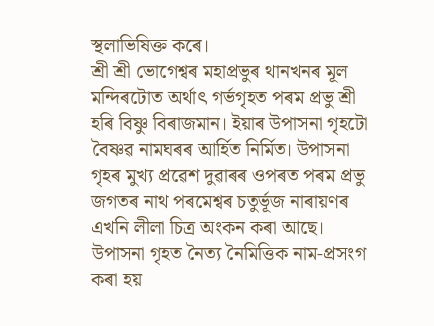স্থলাভিষিক্ত কৰে।
শ্ৰী শ্ৰী ভোগেশ্বৰ মহাপ্ৰভুৰ থানখনৰ মূল মন্দিৰটোত অৰ্থাৎ গৰ্ভগৃহত পৰম প্ৰভু শ্ৰী হৰি বিষ্ণু বিৰাজমান। ইয়াৰ উপাসনা গৃহটো বৈষ্ণৱ নামঘৰৰ আৰ্হিত নিৰ্মিত। উপাসনা গৃহৰ মুখ্য প্ৰৱেশ দুৱাৰৰ ওপৰত পৰম প্ৰভু জগতৰ নাথ পৰমেশ্বৰ চতুৰ্ভূজ নাৰায়ণৰ এখনি লীলা চিত্ৰ অংকন কৰা আছে। উপাসনা গৃহত নৈত্য নৈমিত্তিক নাম-প্ৰসংগ কৰা হয়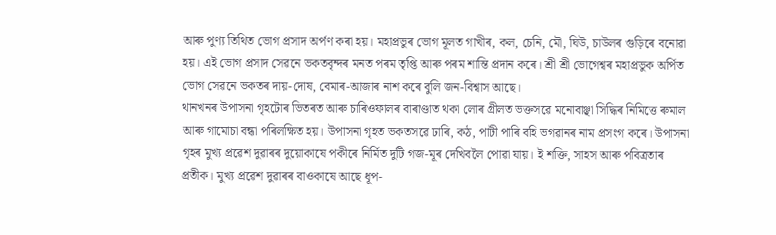আৰু পুণ্য তিথিত ভোগ প্ৰসাদ অৰ্পণ কৰা হয়। মহাপ্ৰভুৰ ভোগ মূলত গাখীৰ, কল, চেনি, মৌ, ঘিউ, চাউলৰ গুড়িৰে বনোৱা হয়। এই ভোগ প্ৰসাদ সেৱনে ভকতবৃন্দৰ মনত পৰম তৃপ্তি আৰু পৰম শান্তি প্ৰদান কৰে। শ্ৰী শ্ৰী ভোগেশ্বৰ মহাপ্ৰভুক অৰ্পিত ভোগ সেৱনে ভকতৰ দায়-দোষ, বেমাৰ-আজাৰ নাশ কৰে বুলি জন-বিশ্বাস আছে।
থানখনৰ উপাসনা গৃহটোৰ ভিতৰত আৰু চাৰিওফালৰ বাৰাণ্ডাত থকা লোৰ গ্ৰীলত ভক্তসৱে মনোবাঞ্ছা সিদ্ধিৰ নিমিত্তে ৰুমাল আৰু গামোচা বন্ধা পৰিলক্ষিত হয়। উপাসনা গৃহত ভকতসৱে ঢাৰি, কঠ, পাটী পাৰি বহি ভগৱানৰ নাম প্ৰসংগ কৰে। উপাসনা গৃহৰ মুখ্য প্ৰৱেশ দুৱাৰৰ দুয়োকাষে পকীৰে নিৰ্মিত দুটি গজ-মূৰ দেখিবলৈ পোৱা যায়। ই শক্তি, সাহস আৰু পবিত্ৰতাৰ প্ৰতীক। মুখ্য প্ৰৱেশ দুৱাৰৰ বাওকাষে আছে ধূপ-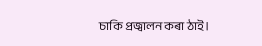চাকি প্ৰজ্বালন কৰা ঠাই।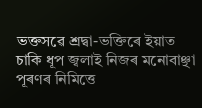ভক্তসৱে শ্ৰদ্বা-ভক্তিৰে ইয়াত চাকি ধূপ জ্বলাই নিজৰ মনোবাঞ্ছা পূৰণৰ নিমিত্তে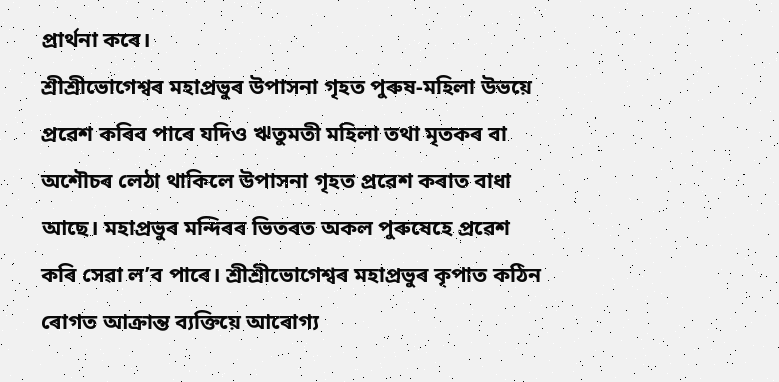প্ৰাৰ্থনা কৰে।
শ্ৰীশ্ৰীভোগেশ্বৰ মহাপ্ৰভুৰ উপাসনা গৃহত পুৰুষ-মহিলা উভয়ে প্ৰৱেশ কৰিব পাৰে যদিও ঋতুমতী মহিলা তথা মৃতকৰ বা অশৌচৰ লেঠা থাকিলে উপাসনা গৃহত প্ৰৱেশ কৰাত বাধা আছে। মহাপ্ৰভুৰ মন্দিৰৰ ভিতৰত অকল পুৰুষেহে প্ৰৱেশ কৰি সেৱা ল’ব পাৰে। শ্ৰীশ্ৰীভোগেশ্বৰ মহাপ্ৰভুৰ কৃপাত কঠিন ৰোগত আক্ৰান্ত ব্যক্তিয়ে আৰোগ্য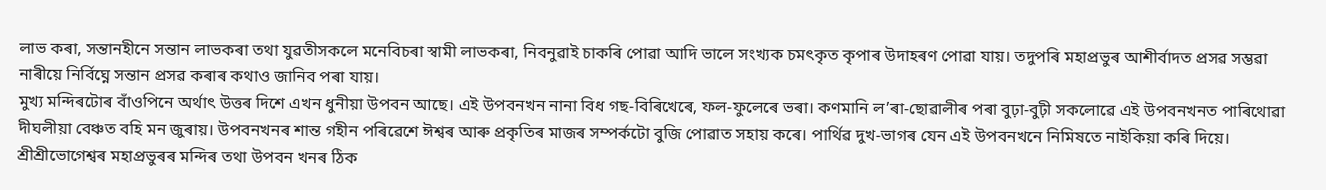লাভ কৰা, সন্তানহীনে সন্তান লাভকৰা তথা যুৱতীসকলে মনেবিচৰা স্বামী লাভকৰা, নিবনুৱাই চাকৰি পোৱা আদি ভালে সংখ্যক চমৎকৃত কৃপাৰ উদাহৰণ পোৱা যায়। তদুপৰি মহাপ্ৰভুৰ আশীৰ্বাদত প্ৰসৱ সম্ভৱা নাৰীয়ে নিৰ্বিঘ্নে সন্তান প্ৰসৱ কৰাৰ কথাও জানিব পৰা যায়।
মুখ্য মন্দিৰটোৰ বাঁওপিনে অৰ্থাৎ উত্তৰ দিশে এখন ধুনীয়া উপবন আছে। এই উপবনখন নানা বিধ গছ-বিৰিখেৰে, ফল-ফুলেৰে ভৰা। কণমানি ল’ৰা-ছোৱালীৰ পৰা বুঢ়া-বুঢ়ী সকলোৱে এই উপবনখনত পাৰিথোৱা দীঘলীয়া বেঞ্চত বহি মন জুৰায়। উপবনখনৰ শান্ত গহীন পৰিৱেশে ঈশ্বৰ আৰু প্ৰকৃতিৰ মাজৰ সম্পৰ্কটো বুজি পোৱাত সহায় কৰে। পাৰ্থিৱ দুখ-ভাগৰ যেন এই উপবনখনে নিমিষতে নাইকিয়া কৰি দিয়ে। শ্ৰীশ্ৰীভোগেশ্বৰ মহাপ্ৰভুৰৰ মন্দিৰ তথা উপবন খনৰ ঠিক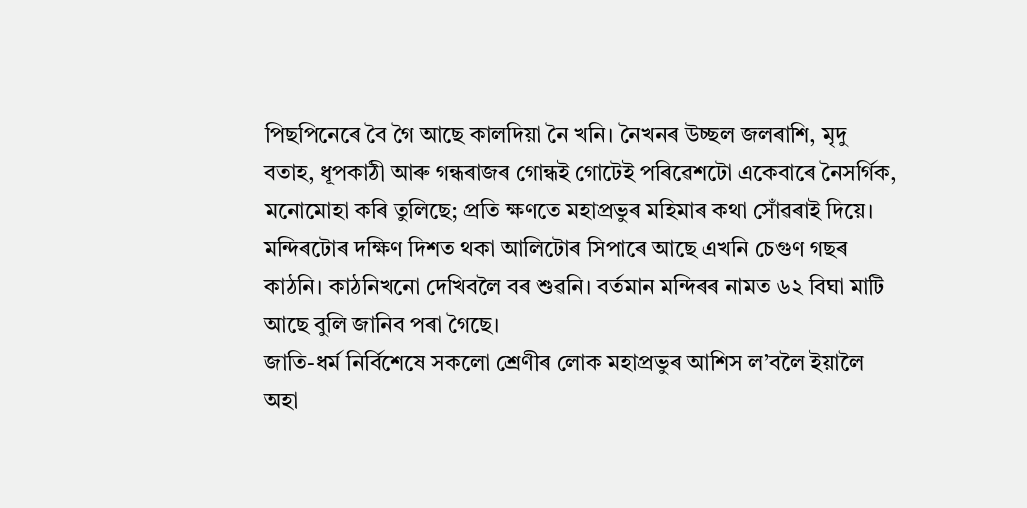পিছপিনেৰে বৈ গৈ আছে কালদিয়া নৈ খনি। নৈখনৰ উচ্ছল জলৰাশি, মৃদু বতাহ, ধূপকাঠী আৰু গন্ধৰাজৰ গোন্ধই গোটেই পৰিৱেশটো একেবাৰে নৈসৰ্গিক, মনোমোহা কৰি তুলিছে; প্ৰতি ক্ষণতে মহাপ্ৰভুৰ মহিমাৰ কথা সোঁৱৰাই দিয়ে। মন্দিৰটোৰ দক্ষিণ দিশত থকা আলিটোৰ সিপাৰে আছে এখনি চেগুণ গছৰ কাঠনি। কাঠনিখনো দেখিবলৈ বৰ শুৱনি। বৰ্তমান মন্দিৰৰ নামত ৬২ বিঘা মাটি আছে বুলি জানিব পৰা গৈছে।
জাতি-ধৰ্ম নিৰ্বিশেষে সকলো শ্ৰেণীৰ লোক মহাপ্ৰভুৰ আশিস ল’বলৈ ইয়ালৈ অহা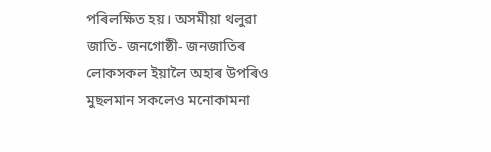পৰিলক্ষিত হয়। অসমীয়া থলুৱা জাতি- জনগোষ্ঠী- জনজাতিৰ লোকসকল ইয়ালৈ অহাৰ উপৰিও মুছলমান সকলেও মনোকামনা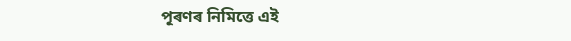পূৰণৰ নিমিত্তে এই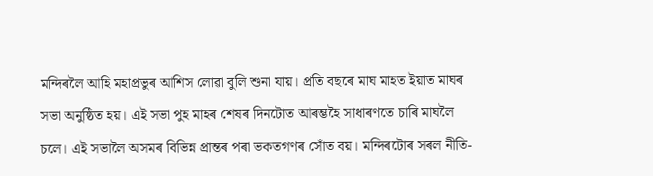মন্দিৰলৈ আহি মহাপ্ৰভুৰ আশিস লোৱা বুলি শুনা যায়। প্ৰতি বছৰে মাঘ মাহত ইয়াত মাঘৰ সভা অনুষ্ঠিত হয়। এই সভা পুহ মাহৰ শেষৰ দিনটোত আৰম্ভহৈ সাধাৰণতে চাৰি মাঘলৈ চলে। এই সভালৈ অসমৰ বিভিন্ন প্ৰান্তৰ পৰা ভকতগণৰ সোঁত বয়। মন্দিৰটোৰ সৰল নীতি-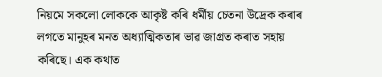নিয়মে সকলো লোককে আকৃষ্ট কৰি ধৰ্মীয় চেতনা উদ্ৰেক কৰাৰ লগতে মানুহৰ মনত অধ্যাত্মিকতাৰ ভাৱ জাগ্ৰত কৰাত সহায় কৰিছে। এক কথাত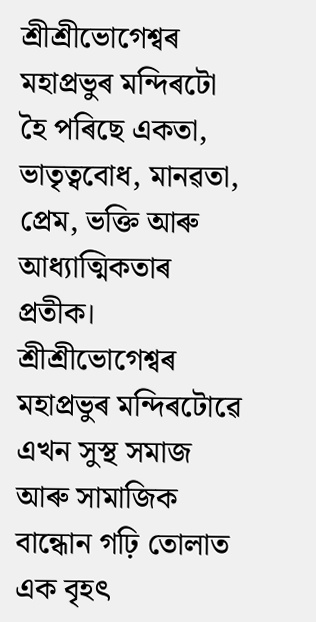শ্ৰীশ্ৰীভোগেশ্বৰ মহাপ্ৰভুৰ মন্দিৰটো হৈ পৰিছে একতা, ভাতৃত্ববোধ, মানৱতা, প্ৰেম, ভক্তি আৰু আধ্যাত্মিকতাৰ প্ৰতীক। শ্ৰীশ্ৰীভোগেশ্বৰ মহাপ্ৰভুৰ মন্দিৰটোৱে এখন সুস্থ সমাজ আৰু সামাজিক বান্ধোন গঢ়ি তোলাত এক বৃহৎ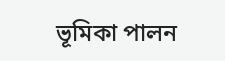ভূমিকা পালন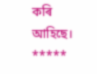কৰি আহিছে।
*****